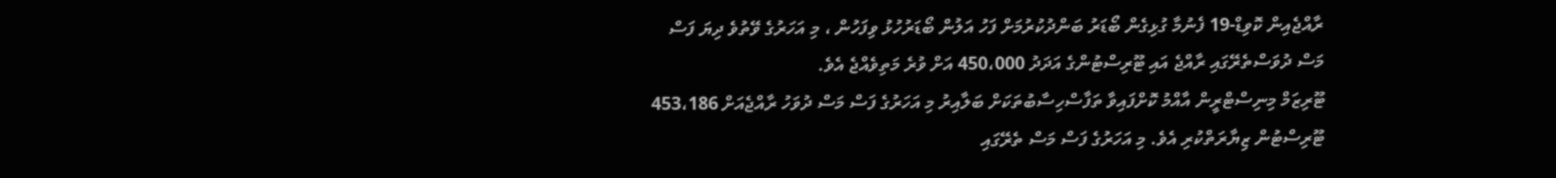ރާއްޖެއިން ކޮވިޑް-19 ފެނުމާ ގުޅިގެން ބޯޑަރު ބަންދުކުރުމަށް ފަހު އަލުން ބޯޑަރުހުޅު ވިފަހުން ، މި އަހަރުގެ ވޭތުވެ ދިޔަ ފަސް މަސް ދުވަސްތެރޭގައި ރާއްޖެ އައި ޓޫރިސްޓުންގެ އަދަދު 450،000 އަށް ވުރެ މަތިވެއްޖެ އެވެ.
ޓޫރިޒަމް މިނިސްޓްރީން އާއްމު ކޮށްފައިވާ ތަފާސްހިސާބުތަކަށް ބަލާއިރު މި އަހަރުގެ ފަސް މަސް ދުވަހު ރާއްޖެއަށް 453،186 ޓޫރިސްޓުން ޒިޔާރަތްކުރި އެވެ. މި އަހަރުގެ ފަސް މަސް ތެރޭގައި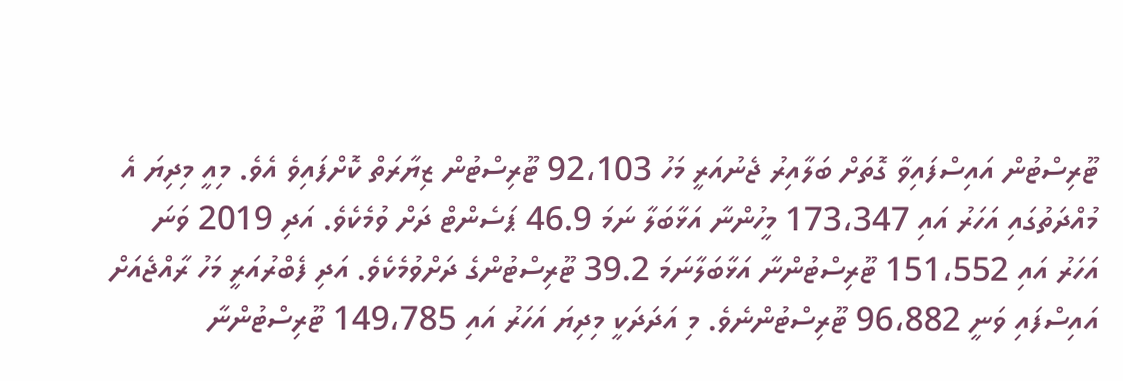ޓޫރިސްޓުން އައިސްފައިވާ ގޮތަށް ބަލާއިރު ޖެނުއަރީ މަހު 92،103 ޓޫރިސްޓުން ޒިޔާރަތް ކޮށްފައިވެ އެވެ. މިއީ މިދިޔަ އެ މުއްދަތުގައި އަހަރު އައި 173،347 މީހުންނާ އަޅާބަލާ ނަމަ 46.9 ޕަސެންޓް ދަށް ވުމެކެވެ. އަދި 2019 ވަނަ އަހަރު އައި 151،552 ޓޫރިސްޓުންނާ އަޅާބަލާނަމަ 39.2 ޓޫރިސްޓުންގެ ދަށްވުމެކެވެ. އަދި ފެބްރުއަރީ މަހު ރާއްޖެއަށް އައިސްފައި ވަނީ 96،882 ޓޫރިސްޓުންނެވެ. މި އަދަދަކީ މިދިޔަ އަހަރު އައި 149،785 ޓޫރިސްޓުންނާ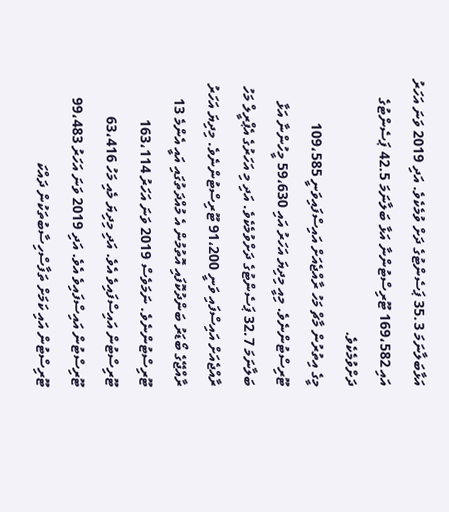އަޅާބަލާނަމަ 35.3 ޕަސެންޓުގެ ދަށް ވުމެކެވެ. އަދި 2019 ވަނަ އަހަރު އައި 169،582 ޓޫރިސްޓުންނާ އަޅާ ބަލާނަމަ 42.5 ޕަސެންޓުގެ ދަށްވުމެކެވެ.
މީގެ އިތުރުން މާޗް މަހު ރާއްޖެއަށް އައިސްފައިވަނީ 109،585 ޓޫރިސްޓުންނެވެ. މިއީ މިދިޔަ އަހަރު އައި 59،630 މީހުންނާ އަޅާ ބަލާނަމަ 32.7 ޕަސެންޓުގެ ދަށްވުމެކެވެ. އަދި މި އަހަރުގެ އެޕްރީލް މަހު ރާއްޖެއަށް އައިސްފައި ވަނީ 91،200 ޓޫރިސްޓުންނެވެ. މިދިޔަ އަހަރު ރާއްޖޭގެ ބޯޑަރު ބަންދުކޮފައި އޮތުމުން އެ މުއްދަތުގައި އައީ އެންމެ 13 ޓޫރިސްޓުންނެވެ. ނަމަވެސް 2019 ވަނަ އަހަރު 163،114 ޓޫރިސްޓުން އައިސްފައިވެ އެވެ. އަދި މިދިޔަ މެއި މަހު 63،416 ޓޫރިސްޓުން އައިސްފައިވެ އެވެ. އަދި 2019 ވަނަ އަހަރު 99،483 ޓޫރިސްޓުން އައި ކަމަށް ތަފާސްހިސާބުތަކުން ދައްކަ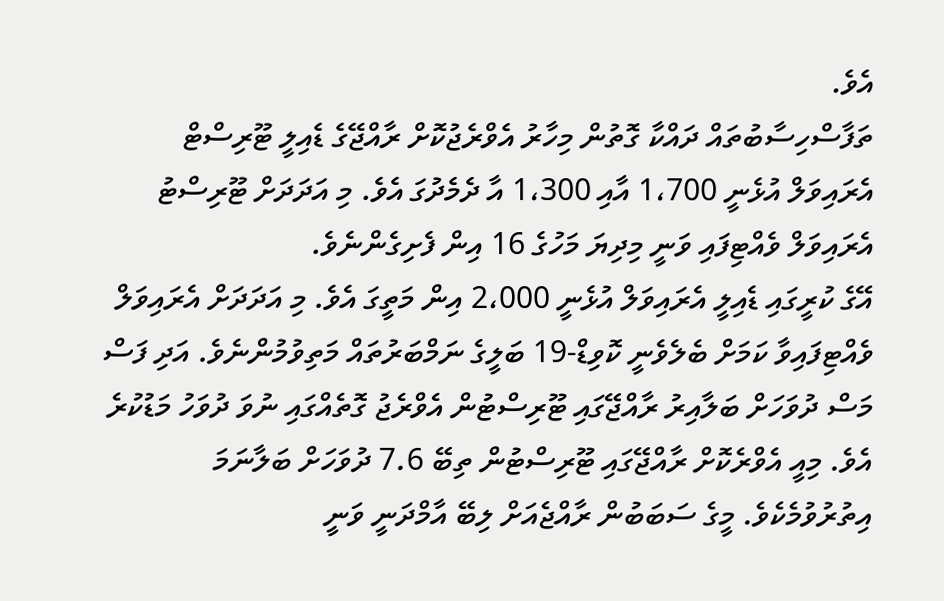އެވެ.
ތަފާސްހިސާބުތައް ދައްކާ ގޮތުން މިހާރު އެވްރެޖުކޮށް ރާއްޖޭގެ ޑެއިލީ ޓޫރިސްޓް އެރައިވަލް އުޅެނީ 1،700 އާއި 1،300 އާ ދެމެދުގަ އެވެ. މި އަދަދަށް ޓޫރިސްޓު އެރައިވަލް ވެއްޓިފައި ވަނީ މިދިޔަ މަހުގެ 16 އިން ފެށިގެންނެވެ.
އޭގެ ކުރީގައި ޑެއިލީ އެރައިވަލް އުޅެނީ 2،000 އިން މަތީގަ އެވެ. މި އަދަދަށް އެރައިވަލް ވެއްޓިފައިވާ ކަމަށް ބެލެވެނީ ކޮވިޑް-19 ބަލީގެ ނަމްބަރުތައް މަތިވުމުންނެވެ. އަދި ފަސް މަސް ދުވަހަށް ބަލާއިރު ރާއްޖޭގައި ޓޫރިސްޓުން އެވްރެޖު ގޮތެއްގައި ނުވަ ދުވަހު މަޑުކުރެ އެވެ. މިއީ އެވްރެކޮށް ރާއްޖޭގައި ޓޫރިސްޓުން ތިބޭ 7.6 ދުވަހަށް ބަލާނަމަ އިތުރުވުމެކެވެ. މީގެ ސަބަބުން ރާއްޖެއަށް ލިބޭ އާމްދަނީ ވަނީ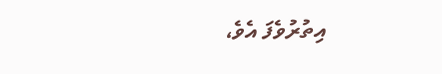އިތުރުވެފަ އެވެ،